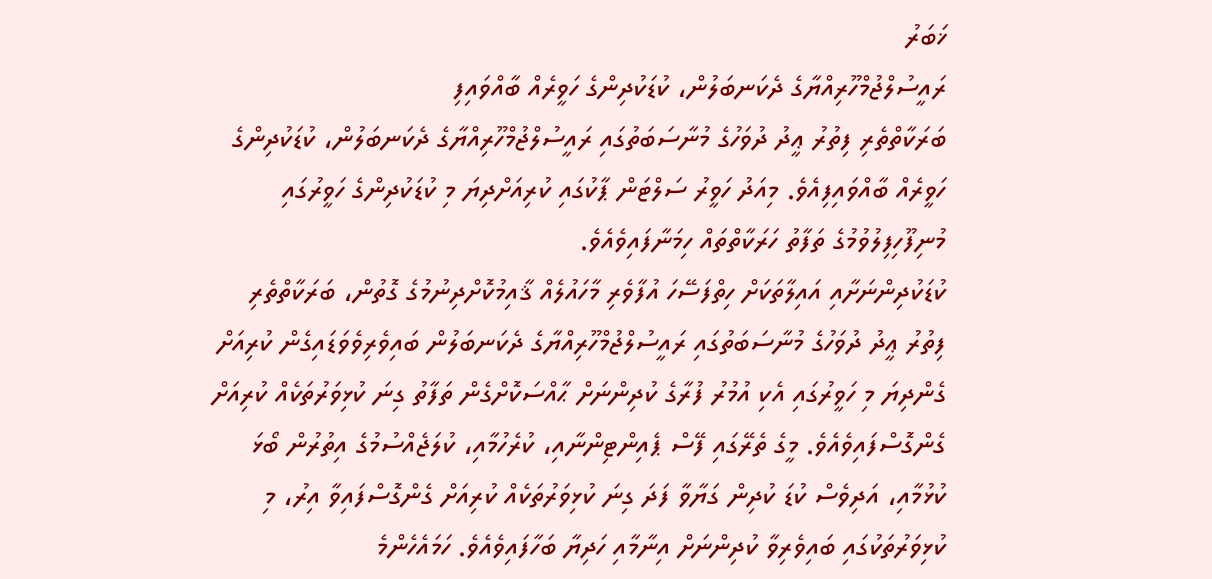ޚަބަރު
ރައީސުލްޖުމްހޫރިއްޔާގެ ދެކަނބަލުން، ކުޑަކުދިންގެ ހަވީރެއް ބާއްވައިފި
ބަރަކާތްތެރި ފިތުރު ޢީދު ދުވަހުގެ މުނާސަބަތުގައި ރައީސުލްޖުމްހޫރިއްޔާގެ ދެކަނބަލުން، ކުޑަކުދިންގެ ހަވީރެއް ބާއްވައިފިއެވެ. މިއަދު ހަވީރު ސަލްޓަން ޕާކުގައި ކުރިއަށްދިޔަ މި ކުޑަކުދިންގެ ހަވީރުގައި މުނިފޫހިފިލުވުމުގެ ތަފާތު ހަރަކާތްތައް ހިމަނާފައިވެއެވެ.
ކުޑަކުދިންނަށާއި އައިލާތަކަށް ހިތްފަސޭހަ އުފާވެރި މާހައުލެއް ޤާއިމުކޮށްދިނުމުގެ ގޮތުން، ބަރަކާތްތެރި ފިތުރު ޢީދު ދުވަހުގެ މުނާސަބަތުގައި ރައީސުލްޖުމްހޫރިއްޔާގެ ދެކަނބަލުން ބައިވެރިވެވަޑައިގެން ކުރިއަށް ގެންދިޔަ މި ހަވީރުގައި އެކި އުމުރު ފުރާގެ ކުދިންނަށް ޙާއްސަކޮށްގެން ތަފާތު ގިނަ ކުޅިވަރުތަކެއް ކުރިއަށް ގެންގޮސްފައިވެއެވެ. މީގެ ތެރޭގައި ފޭސް ޕެއިންޓިންނާއި، ކުރެހުމާއި، ކުލަޖެއްސުމުގެ އިތުރުން ބޯޅަ ކުޅުމާއި، އަދިވެސް ކުޑަ ކުދިން ގަޔާވާ ފަދަ ގިނަ ކުޅިވަރުތަކެއް ކުރިއަށް ގެންގޮސްފައިވާ އިރު، މި ކުޅިވަރުތަކުގައި ބައިވެރިވާ ކުދިންނަށް އިނާމާއި ހަދިޔާ ބަހާފައިވެއެވެ. ހަމައެހެންމެ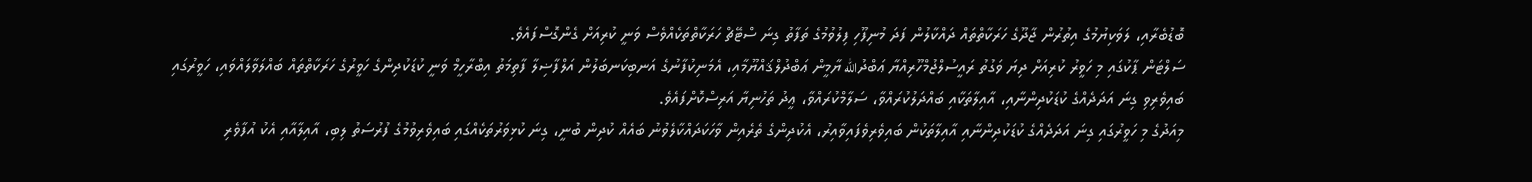ބޮޑުބެރާއި، ލަވަކިޔުމުގެ އިތުރުން ޖާދޫގެ ހަރަކާތްތައް ދައްކާލުން ފަދަ މުނިފޫހި ފިލުވުމުގެ ތަފާތު ގިނަ ސްޓޭޗް ހަރަކާތްތަކެއްވެސް ވަނީ ކުރިއަށް ގެންގޮސްފައެވެ.
ސަލްޓަން ޕާކުގައި މި ހަވީރު ކުރިއަށް ދިޔަ ވަގުތު ރައީސުލްޖުމްހޫރިއްޔާ ޢަބްދުالله ޔާމީން ޢަބްދުލްޤައްޔޫމާއި، އެމަނިކުފާނުގެ އަނބިކަނބަލުން އަލްފާޟިލާ ފާތިމަތު އިބްރާހީމް ވަނީ ކުޑަކުދިންގެ ހަވީރުގެ ހަރަކާތްތައް ބައްލަވާލައްވައި، ހަވީރުގައި ބައިވެރިވި ގިނަ އަދަދެއްގެ ކުޑަކުދިންނާއި، އާއިލާތަކާއި ބައްދަލުކުރައްވާ، ސަލާމްކުރައްވާ، ޢީދު ތަހުނިޔާ އަރިސްކޮށްފައެވެ.
މިއަދުގެ މި ހަވީރުގައި ގިނަ އަދަދެއްގެ ކުޑަކުދިންނާއި އާއިލާތަކުން ބައިވެރިވެފައިވާއިރު، އެކުދިންގެ ތެރެއިން ވާހަކަދައްކާލެވުނު ބައެއް ކުދިން ބުނީ، ގިނަ ކުޅިވަރުތަކެއްގައި ބައިވެރިވުމުގެ ފުރުސަތު ލިބި، އާއިލާއާއި އެކު އުފާވެރި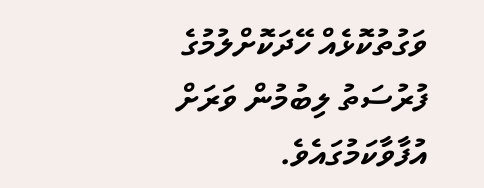ވަގުތުކޮޅެއް ހޭދަކޮށްލުމުގެ ފުރުސަތު ލިބުމުން ވަރަށް އުފާވާކަމުގައެވެ.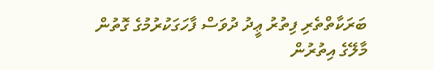ބަރަކާތްތެރި ފިތުރު ޢީދު ދުވަސް ފާހަގަކުރުމުގެ ގޮތުން މާލޭގެ އިތުރުން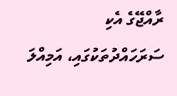ރާއްޖޭގެ އެކި ސަރަހައްދުތަކުގައި، އަމިއްލަ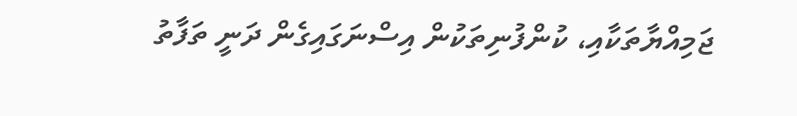ޖަމިއްޔާތަކާއި، ކުންފުނިތަކުން އިސްނަގައިގެން ދަނީ ތަފާތު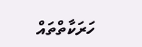ހަރަކާތްތައް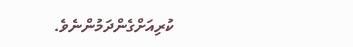ކުރިއަށްގެންދަމުންނެވެ.